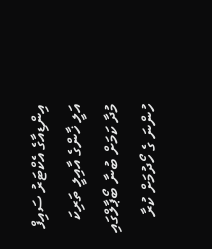އިންޑިއާގެ އެކްޓަރު ސައިފް އަލީ ޚާންގެ އާއިލީ ތަރިކަ މުދާ ކަމަށް ބުނާ ބޯޕާލްގައި ހުންނަ ގެ ހޯދުމަށް ކުރާ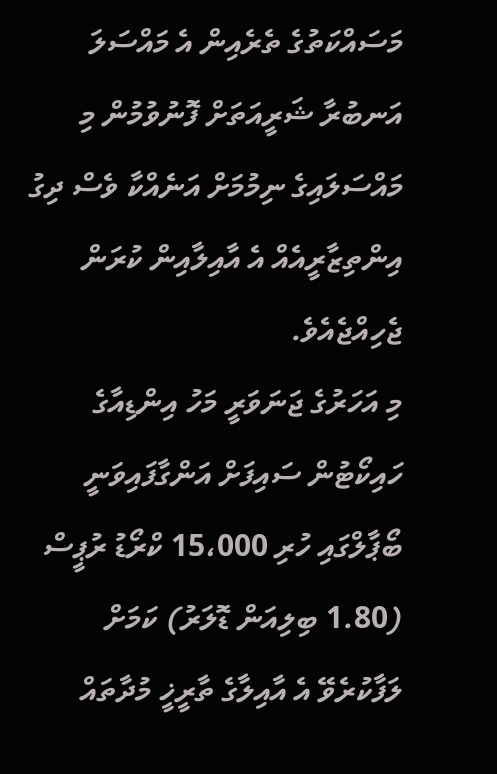މަސައްކަތުގެ ތެރެއިން އެ މައްސަލަ އަނބުރާ ޝަރީއަތަށް ފޮނުވުމުން މި މައްސަލައިގެ ނިމުމަށް އަނެއްކާ ވެސް ދިގު އިންތިޒާރީއެއް އެ އާއިލާއިން ކުރަން ޖެހިއްޖެއެވެ.
މި އަހަރުގެ ޖަނަވަރީ މަހު އިންޑިއާގެ ހައިކޯޓުން ސައިފަށް އަންގާފައިވަނީ ބޯޕާލްގައި ހުރި 15،000 ކްރޯޑު ރުޕީސް (1.80 ބިލިއަން ޑޮލަރު) ކަމަށް ލަފާކުރެވޭ އެ އާއިލާގެ ތާރީޚީ މުދާތައް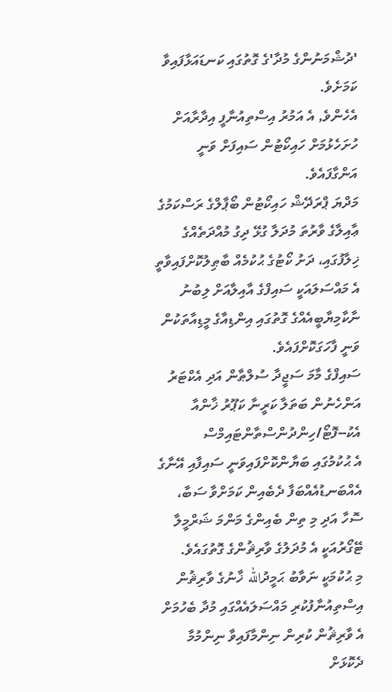'ދުޝްމަނުންގެ މުދާ'ގެ ގޮތުގައި ކަނޑައަޅާފައިވާ ކަމަށެވެ.
އެހެންވެ, އެ އަމުރު އިސްތިއުނާފީ އިދާރާއަށް ހުށަހެޅުމަށް ހައިކޯޓުން ސައިފަށް ވަނީ އަންގާފައެވެ.
މަދްޔަ ޕްރަދޭޝް ހައިކޯޓުން ބޯޕާލްގެ ރަސްކަމުގެ ޢާއިލާގެ ވާރުތަ މުދަލާ ގުޅޭ ދިގު މުއްދަތެއްގެ ޚިލާފުގައި، ދަށު ކޯޓުގެ ޙުކުމެއް ބާޠިލުކޮށްފައިވާތީ އެ މައްސަލައަކީ ސައިފްގެ އާއިލާއަށް ލިބުނު ނާކާމިޔާބީއެއްގެ ގޮތުގައި އިންޑިއާގެ މީޑިއާތަކުން ވަނީ ފާހަގަކޮށްފައެވެ.
ސައިފްގެ މާމަ ސަޖީދާ ސުލްޠާން އަދި އެކްޓަރު އަންހެނުން ބަތަލާ ކަރީނާ ކަޕޫރު ޚާންއާ އެކު--ފޮޓޯ/ހިންދުންސްތާންޓައިމްސް
އެ ޙުކުމުގައި ބަޔާންކޮށްފައިވަނީ ސައިފާއި އޭނާގެ އެއްބަނޑުއެއްބަފާ ދެބެއިން ކަމަށްވާ ސަބާ، ސޮހާ އަދި މި ތިން ބެއިންގެ މަންމަ ޝަރްމީލާ ޓޭގޯރުއަކީ އެ މުދަލުގެ ވާރިޘުންގެ ގޮތުގައެވެ.
މި ޙުކުމަކީ ނަވާބު ޙަމީދުالله ޚާނުގެ ވާރިޘުން އިސްތިއުނާފުކުރި މައްސަލައެއްގައި މުދާ ބެހުމަށް އެ ވާރިޘުން ކުރިން ނިންމާފައިވާ ނިންމުމާ ދެކޮޅަށް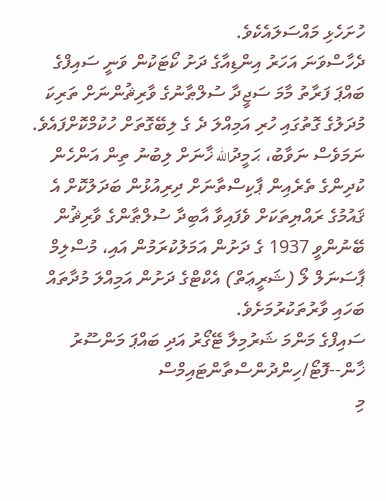ހުށަހެޅި މައްސަލައެކެވެ.
ދެހާސްވަނަ އަހަރު އިންޑިއާގެ ދަށު ކޯޓަކުން ވަނީ ސައިފްގެ ބައްޕަ ފަރާތު މާމަ ސަޖީދާ ސުލްޠާނުގެ ވާރިޘުންނަށް ތަރިކަ މުދަލުގެ ގޮތުގައި ހުރި އަމިއްލަ ދެ ގެ ލިބޭގޮތަށް ހުކުމްކޮށްފައެވެ.
ނަމަވެސް ނަވާބު، ޙަމީދުالله ޚާނަށް ލިބުނު ތިން އަންހެން ކުދިންގެ ތެރެއިން ޕާކިސްތާނަށް ދިރިއުޅުން ބަދަލުކޮށް އެ ޤައުމުގެ ރައްޔިތަކަށް ވެފައިވާ އާބިދާ ސުލްޠާންގެ ވާރިޘުން ބޭނުންވީ 1937 ގެ ދަށުން އަމަލުކުރަމުން އައި، މުސްލިމް ޕާސަނަލް ލޯ (ޝަރީޢަތް) އެކްޓްގެ ދަށުން އަމިއްލަ މުދާތައް ބަހައި ވާރުތަކުރުމަށެވެ.
ސައިފްގެ މަންމަ ޝަރުމިލާ ޓޭގޯރު އަދި ބައްޕަ މަންސޫރު ޚާން--ފޮޓޯ/ހިންދުންސްތާންޓައިމްސް
މި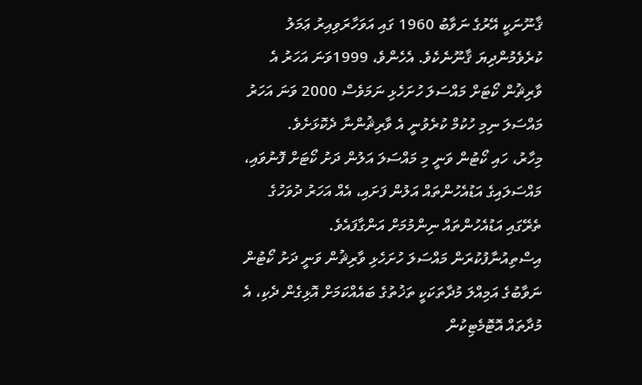ޤާނޫނަކީ އޭރުގެ ނަވާބު 1960 ގައި އަވަހާރަވިއިރު ޢަމަލު ކުރެވެމުންދިޔަ ޤާނޫނެކެވެ. އެހެންވެ، 1999ވަނަ އަހަރު އެ ވާރިޘުން ކޯޓަށް މައްސަލަ ހުށަހެޅި ނަމަވެސް 2000 ވަނަ އަހަރު މައްސަލަ ނިމި ހުކުމް ކުރެވުނީ އެ ވާރިޘުންނާ ދެކޮޅަށެވެ.
މިހާރު، ހައި ކޯޓުން ވަނީ މި މައްސަލަ އަލުން ދަށު ކޯޓަށް ފޮނުވައި، މައްސަލައިގެ އަޑުއެހުންތައް އަލުން ފަށައި، އެއް އަހަރު ދުވަހުގެ ތެރޭގައި އަޑުއެހުންތައް ނިންމުމަށް އަންގާފައެވެ.
އިސްތިއުނާފުކުރަން މައްސަލަ ހުށަހެޅި ވާރިޘުން ވަނީ ދަށު ކޯޓުން ނަވާބުގެ އަމިއްލަ މުދާތަކަކީ ތަޚުތުގެ ބައެއްކަމަށް އޮޅިގެން ދެކި، އެ މުދާތައް އޮޓޮމެޓިކުން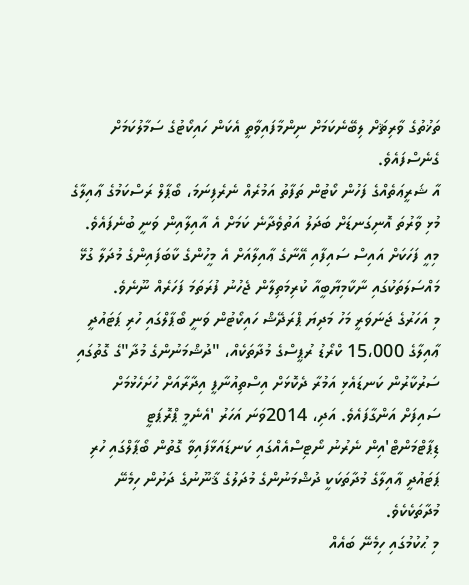ތަޚުތުގެ ވާރިޘަށް ލިބޭނެކަމަށް ނިންމާފައިވާތީ އެކަން ހައިކޯޓުގެ ސަމާލުކަމަށް ގެނެސްފައެވެ.
އާ ޝަރީޢަތެއްގެ ފަހުން ކޯޓުން ތަފާތު އަމުރެއް ނެރެފިނަމަ، ބޯޕާލް ރަސްކަމުގެ ޢާއިލާގެ މުޅި ވާރުތަ އޮނިގަނޑަށް ބަދަލު އަތުވެދާނެ ކަމަށް އެ އާއިލާއިން ވަނީ ބުނެފައެވެ.
މިއީ ފަހަކަށް އައިސް ސައިފާއި އޭނާގެ ޢާއިލާއަށް އެ މީހުންގެ ކާބަފައިންގެ މުދަލާ ގުޅޭ މައްސަލަތަކުގައި ނާކާމިޔާބީއާ ކުރިމަތިލާން ޖެހުނު ފުރަތަމަ ފަހަރެއް ނޫނެވެ.
މި އަހަރުގެ ޖަނަވަރީ މަހު މަދިޔަ ޕްރަދޭޝް ހައިކޯޓުން ވަނީ ބޯޕާލްގައި ހުރި ޕަޓައުދީ ޢާއިލާގެ 15،000 ކްރޯޑު ރުޕީސްގެ މުދާތަކެއް، "ދުޝްމަނުންގެ މުދާ"ގެ ގޮތުގައި ސަރުކާރުން ކަނޑައެޅި އަމުރާ ދެކޮޅަށް އިސްތިއުނާފީ އިދާރާއަށް ހުށަހެޅުމަށް ސައިފަށް އަންގާފައެވެ. އަދި، 2014ވަނަ އަހަރު 'އެނެމީ ޕްރޮޕަޓީ ޑިޕާޓްމަންޓް'އިން ނެރުނު ނޯޓިސްއެއްގައި ކަނޑައަޅާފައިވާ ގޮތުން ބޯޕާލްގައި ހުރި ޕަޓައުދީ ޢާއިލާގެ މުދާތަކަކީ ދުޝްމަނުންގެ މުދަލުގެ ޤާނޫނުގެ ދަށުން ހިމެނޭ މުދާތަކެކެވެ.
މި ޙުކުމުގައި ހިމެނޭ ބައެއް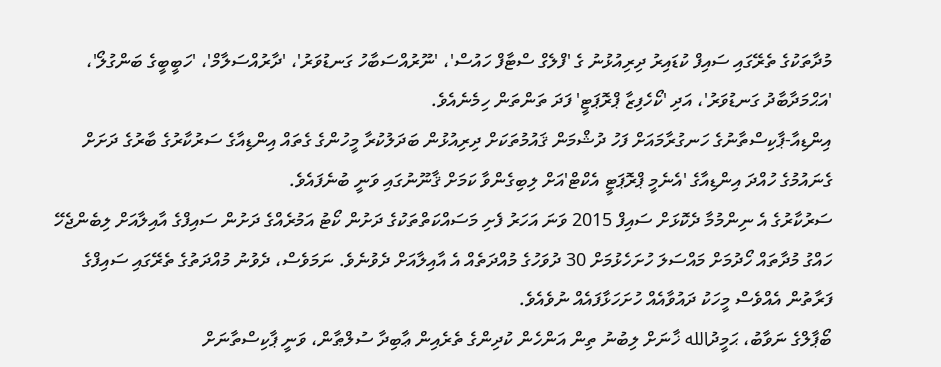މުދާތަކުގެ ތެރޭގައި ސައިފް ކުޑައިރު ދިރިއުޅުނު ގެ 'ފްލެގް ސްޓާފް ހައުސް'، 'ނޫރުއްސަބާހު ގަނޑުވަރު'، 'ދާރުއްސަލާމް'، 'ހަބީބީގެ ބަންގުލޯ'، 'އަޙްމަދާބާދު ގަނޑުވަރު'، އަދި 'ކޯހެފިޒާ ޕްރޮޕަޓީ' ފަދަ ތަންތަން ހިމެނެއެވެ.
އިންޑިއާ-ޕާކިސްތާނުގެ ހަނގުރާމައަށް ފަހު ދުޝްމަން ޤައުމުތަކަށް ދިރިއުޅުން ބަދަލުކުރާ މީހުންގެ ގެތައް އިންޑިއާގެ ސަރުކާރުގެ ބާރުގެ ދަށަށް ގެނައުމުގެ ހުއްދަ އިންޑިއާގެ 'އެނެމީ ޕްރޮޕަޓީ އެކްޓް'އަށް ލިބިގެންވާ ކަމަށް ޤާނޫނުގައި ވަނީ ބުނެފައެވެ.
ސަރުކާރުގެ އެ ނިންމުމާ ދެކޮޅަށް ސައިފް 2015 ވަނަ އަހަރު ފެށި މަސައްކަތްތަކުގެ ދަށުން ކޯޓު އަމުރެއްގެ ދަށުން ސައިފްގެ އާއިލާއަށް ލިބެންޖެހޭ ހައްގު މުދާތައް ހޯދުމަށް މައްސަލަ ހުށަހެޅުމަށް 30 ދުވަހުގެ މުއްދަތެއް އެ އާއިލާއަށް ދެވުނެވެ. ނަމަވެސް، ދެވުނު މުއްދަތުގެ ތެރޭގައި ސައިފްގެ ފަރާތުން އެއްވެސް މީހަކު ދައުވާއެއް ހުށަހަޅާފައެއް ނުވެއެވެ.
ބޯޕާލްގެ ނަވާބު، ޙަމީދުالله ޚާނަށް ލިބުނު ތިން އަންހެން ކުދިންގެ ތެރެއިން ޢާބިދާ ސުލްޠާން، ވަނީ ޕާކިސްތާނަށް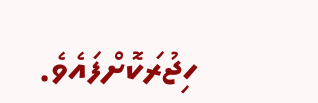ހިޖުރަކޮށްފައެވެ.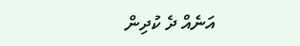އަނެއް ދެ ކުދިން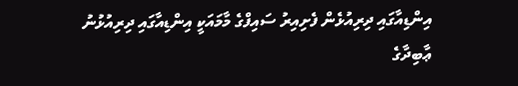އިންޑިއާގައި ދިރިއުޅެން ފެށިއިރު ސައިފްގެ މާމައަކީ އިންޑިއާގައި ދިރިއުޅުނު ޢާބިދާގެ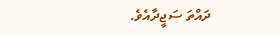ދައްތަ ސަޖީދާއެވެ.